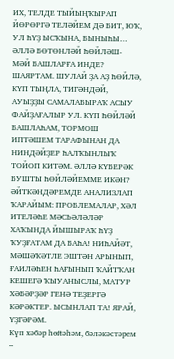ИХ, ТЕЛДЕ ТЫЙЫҢҠЫРАП ЙӨРӨРГӘ ТЕЛӘЙЕМ ДӘ БИТ, ЮҠ, УЛ ҺҮҘ ЫСҠЫНА, БЫНЫҺЫ… ӘЛЛӘ БӨТӨНЛӘЙ ҺӨЙЛӘШ- МӘЙ БАШЛАРҒА ИНДЕ? ШАЯРТАМ. ШУЛАЙ ҘА АҘ ҺӨЙЛӘ, КҮП ТЫҢЛА, ТИГӘНДӘЙ, АУЫҘҘЫ САМАЛАБЫРАҠ АСЫУ ФАЙҘАҒАЛЫР УЛ. КҮП ҺӨЙЛӘЙ БАШЛАҺАМ, ТОРМОШ ИПТӘШЕМ ТАРАФЫНАН ДА НИНДӘЙҘЕР ҺАЛҠЫНЛЫҠ ТОЙОП КИТӘМ. ӘЛЛӘ КҮБЕРӘК БУШТЫ ҺӨЙЛӘЙЕММЕ ИКӘН? ӘЙТКӘНДӘРЕМДЕ АНАЛИЗЛАП ҠАРАЙЫМ: ПРОБЛЕМАЛАР, ХӘЛ ИТЕЛӘҺЕ МӘСЬӘЛӘЛӘР ХАҠЫНДА ЙЫШЫРАҠ ҺҮҘ ҠУҘҒАТАМ ДА БАҺА! НИҺАЙӘТ, МӘШӘҠӘТЛЕ ЭШТӘН АРЫНЫП, ҒАИЛӘҺЕН ҺАҒЫНЫП ҠАЙТҠАН КЕШЕГӘ ҠЫУАНЫСЛЫ, МАТУР ХӘБӘРҘӘР ГЕНӘ ТЕҘЕРГӘ КӘРӘКТЕР. ЫСЫНЛАП ТА! ЯРАЙ, ҮҘГӘРӘМ.
Күп хәбәр һөйәһәм, бәләкәстәрем –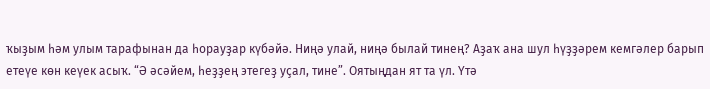ҡыҙым һәм улым тарафынан да һорауҙар күбәйә. Ниңә улай, ниңә былай тинең? Аҙаҡ ана шул һүҙҙәрем кемгәлер барып етеүе көн кеүек асыҡ. “Ә әсәйем, һеҙҙең этегеҙ уҫал, тине”. Оятыңдан ят та үл. Үтә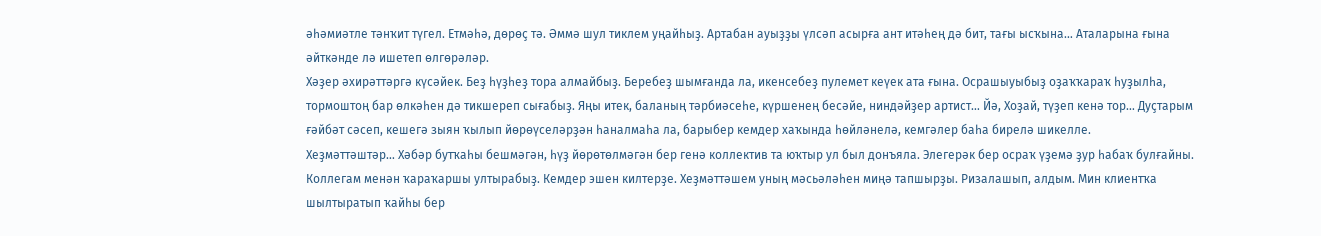әһәмиәтле тәнҡит түгел. Етмәһә, дөрөҫ тә. Әммә шул тиклем уңайһыҙ. Артабан ауыҙҙы үлсәп асырға ант итәһең дә бит, тағы ысҡына… Аталарына ғына әйткәнде лә ишетеп өлгөрәләр.
Хәҙер әхирәттәргә күсәйек. Беҙ һүҙһеҙ тора алмайбыҙ. Беребеҙ шымғанда ла, икенсебеҙ пулемет кеүек ата ғына. Осрашыуыбыҙ оҙаҡҡараҡ һуҙылһа, тормоштоң бар өлкәһен дә тикшереп сығабыҙ. Яңы итек, баланың тәрбиәсеһе, күршенең бесәйе, ниндәйҙер артист… Йә, Хоҙай, түҙеп кенә тор… Дуҫтарым ғәйбәт сәсеп, кешегә зыян ҡылып йөрөүселәрҙән һаналмаһа ла, барыбер кемдер хаҡында һөйләнелә, кемгәлер баһа бирелә шикелле.
Хеҙмәттәштәр… Хәбәр бутҡаһы бешмәгән, һүҙ йөрөтөлмәгән бер генә коллектив та юҡтыр ул был донъяла. Элегерәк бер осраҡ үҙемә ҙур һабаҡ булғайны. Коллегам менән ҡараҡаршы ултырабыҙ. Кемдер эшен килтерҙе. Хеҙмәттәшем уның мәсьәләһен миңә тапшырҙы. Ризалашып, алдым. Мин клиентҡа шылтыратып ҡайһы бер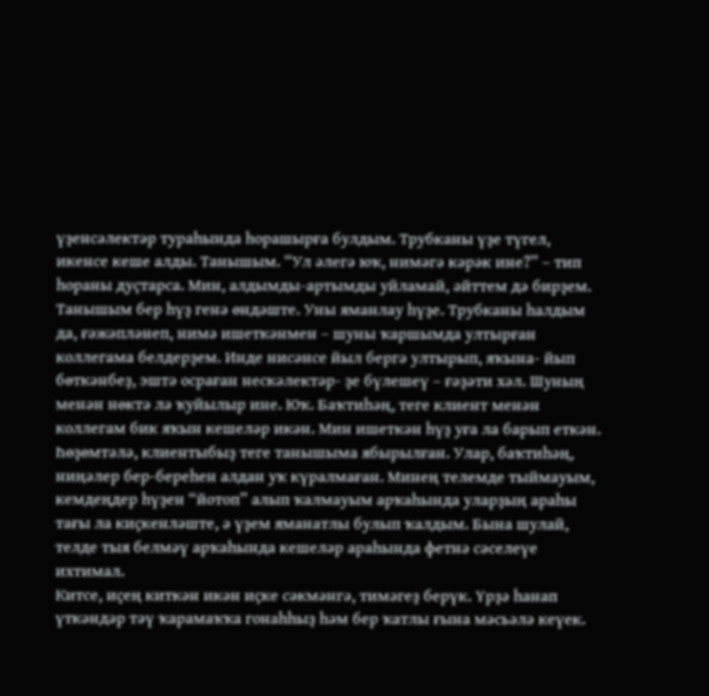үҙенсәлектәр тураһында һорашырға булдым. Трубканы үҙе түгел, икенсе кеше алды. Танышым. “Ул әлегә юҡ, нимәгә кәрәк ине?” – тип һораны дуҫтарса. Мин, алдымды-артымды уйламай, әйттем дә бирҙем. Танышым бер һүҙ генә өндәште. Уны яманлау һүҙе. Трубканы һалдым да, ғәжәпләнеп, нимә ишеткәнмен – шуны ҡаршымда ултырған коллегама белдерҙем. Инде нисәнсе йыл бергә ултырып, яҡына- йып бөткәнбеҙ, эштә осраған нескәлектәр- ҙе бүлешеү – ғәҙәти хәл. Шуның менән нөктә лә ҡуйылыр ине. Юҡ. Баҡтиһәң, теге клиент менән коллегам бик яҡын кешеләр икән. Мин ишеткән һүҙ уға ла барып еткән. Һөҙөмтәлә, клиентыбыҙ теге танышыма ябырылған. Улар, баҡтиһәң, ниңәлер бер-береһен алдан уҡ күралмаған. Минең телемде тыймауым, кемдеңдер һүҙен “йотоп” алып ҡалмауым арҡаһында уларҙың араһы тағы ла киҫкенләште, ә үҙем яманатлы булып ҡалдым. Бына шулай, телде тыя белмәү арҡаһында кешеләр араһында фетнә сәселеүе ихтимал.
Китсе, иҫең киткән икән иҫке сәкмәнгә, тимәгеҙ берүк. Үрҙә һанап үткәндәр тәү ҡарамаҡҡа гонаһһыҙ һәм бер ҡатлы ғына мәсьәлә кеүек.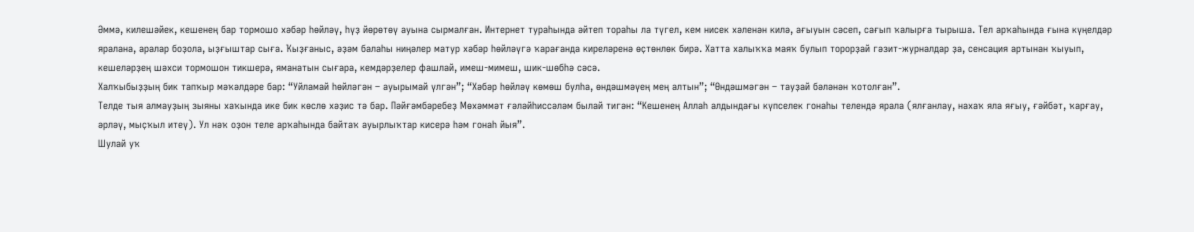Әммә, килешәйек, кешенең бар тормошо хәбәр һөйләү, һүҙ йөрөтөү ауына сырмалған. Интернет тураһында әйтеп тораһы ла түгел, кем нисек хәленән килә, ағыуын сәсеп, сағып ҡалырға тырыша. Тел арҡаһында ғына күңелдәр яралана, аралар боҙола, ыҙғыштар сыға. Ҡыҙғаныс, әҙәм балаһы ниңәлер матур хәбәр һөйләүгә ҡарағанда киреләренә өҫтөнлөк бирә. Хатта халыҡҡа маяҡ булып торорҙай гәзит-журналдар ҙа, сенсация артынан ҡыуып, кешеләрҙең шәхси тормошон тикшерә, яманатын сығара, кемдәрҙелер фашлай, имеш-мимеш, шик-шөбһә сәсә.
Халҡыбыҙҙың бик тапҡыр мәҡәлдәре бар: “Уйламай һөйләгән – ауырымай үлгән”; “Хәбәр һөйләү көмөш булһа, өндәшмәүең мең алтын”; “Өндәшмәгән – тауҙай бәләнән ҡотолған”.
Телде тыя алмауҙың зыяны хаҡында ике бик көслө хәҙис тә бар. Пәйғәмбәребеҙ Мөхәммәт ғәләйһиссәләм былай тигән: “Кешенең Аллаһ алдындағы күпселек гонаһы телендә ярала (ялғанлау, нахаҡ яла яғыу, ғәйбәт, ҡарғау, әрләү, мыҫҡыл итеү). Ул нәҡ оҙон теле арҡаһында байтаҡ ауырлыҡтар кисерә һәм гонаһ йыя”.
Шулай уҡ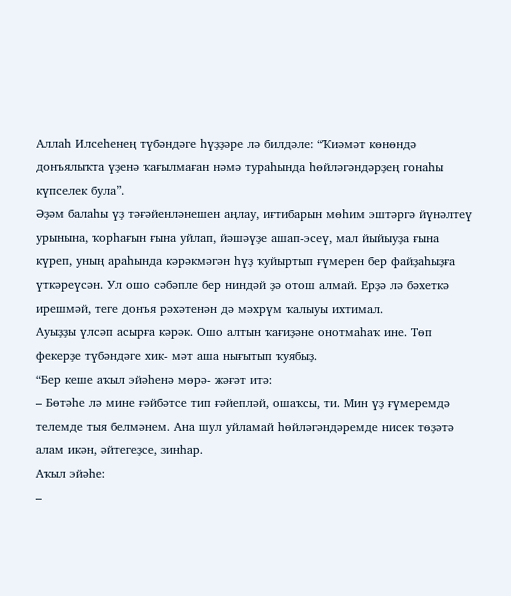Аллаһ Илсеһенең түбәндәге һүҙҙәре лә билдәле: “Ҡиәмәт көнөндә донъялыҡта үҙенә ҡағылмаған нәмә тураһында һөйләгәндәрҙең гонаһы күпселек була”.
Әҙәм балаһы үҙ тәғәйенләнешен аңлау, иғтибарын мөһим эштәргә йүнәлтеү урынына, ҡорһағын ғына уйлап, йәшәүҙе ашап-эсеү, мал йыйыуҙа ғына күреп, уның араһында кәрәкмәгән һүҙ ҡуйыртып ғүмерен бер файҙаһыҙға үткәреүсән. Ул ошо сәбәпле бер ниндәй ҙә отош алмай. Ерҙә лә бәхеткә ирешмәй, теге донъя рәхәтенән дә мәхрүм ҡалыуы ихтимал.
Ауыҙҙы үлсәп асырға кәрәк. Ошо алтын ҡағиҙәне онотмаһаҡ ине. Төп фекерҙе түбәндәге хик- мәт аша нығытып ҡуябыҙ.
“Бер кеше аҡыл эйәһенә мөрә- жәғәт итә:
– Бөтәһе лә мине ғәйбәтсе тип ғәйепләй, ошаҡсы, ти. Мин үҙ ғүмеремдә телемде тыя белмәнем. Ана шул уйламай һөйләгәндәремде нисек төҙәтә алам икән, әйтегеҙсе, зинһар.
Аҡыл эйәһе:
–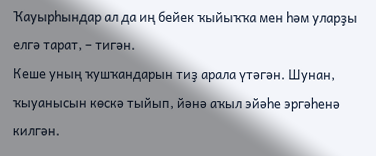Ҡауырһындар ал да иң бейек ҡыйыҡҡа мен һәм уларҙы елгә тарат, – тигән.
Кеше уның ҡушҡандарын тиҙ арала үтәгән. Шунан, ҡыуанысын көскә тыйып, йәнә аҡыл эйәһе эргәһенә килгән.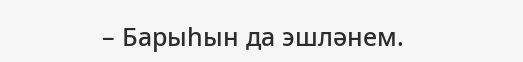– Барыһын да эшләнем.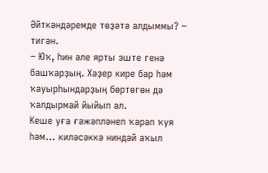Әйткәндәремде төҙәтә алдыммы? – тигән.
– Юҡ, һин әле ярты эште генә башҡарҙың. Хәҙер кире бар һәм ҡауырһындарҙың бөртөгөн дә ҡалдырмай йыйып ал.
Кеше уға ғәжәпләнеп ҡарап ҡуя һәм… киләсәккә ниндәй аҡыл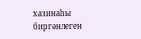хазинаһы биргәнлеген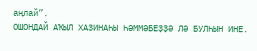аңлай”.
ОШОНДАЙ АҠЫЛ ХАЗИНАҺЫ ҺӘММӘБЕҘҘӘ ЛӘ БУЛҺЫН ИНЕ.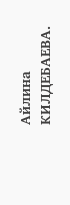Айлина КИЛДЕБАЕВА.